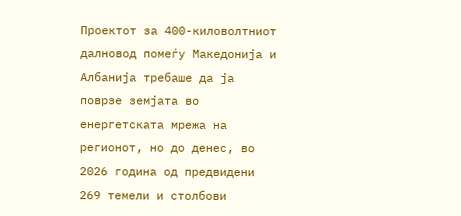Проектот за 400-киловолтниот далновод помеѓу Македонија и Албанија требаше да ја поврзе земјата во енергетската мрежа на регионот, но до денес, во 2026 година од предвидени 269 темели и столбови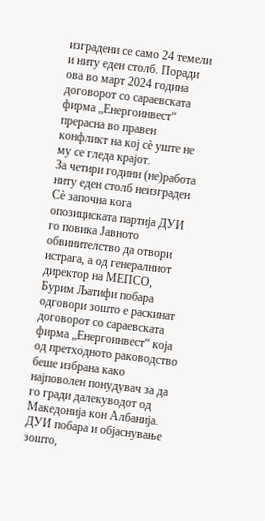изградени се само 24 темели и ниту еден столб. Поради ова во март 2024 година договорот со сараевската фирма „Енергоинвест“ прерасна во правен конфликт на кој сè уште не му се гледа крајот.
За четири години (не)работа ниту еден столб неизграден
Сѐ започна кога опозициската партија ДУИ го повика Јавното обвинителство да отвори истрага, а од генералниот директор на МЕПСО, Бурим Љатифи побара одговори зошто е раскинат договорот со сараевската фирма „Енергоинвест“ која од претходното раководство беше избрана како најповолен понудувач за да го гради далекуводот од Македонија кон Албанија. ДУИ побара и објаснување зошто,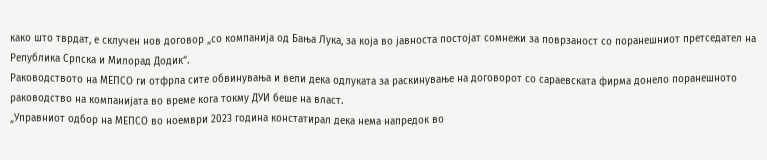како што тврдат, е склучен нов договор „со компанија од Бања Лука, за која во јавноста постојат сомнежи за поврзаност со поранешниот претседател на Република Српска и Милорад Додик“.
Раководството на МЕПСО ги отфрла сите обвинувања и вели дека одлуката за раскинување на договорот со сараевската фирма донело поранешното раководство на компанијата во време кога токму ДУИ беше на власт.
„Управниот одбор на МЕПСО во ноември 2023 година констатирал дека нема напредок во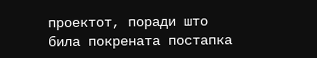проектот, поради што била покрената постапка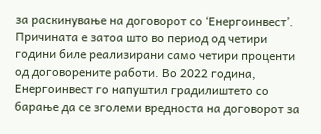за раскинување на договорот со ‘Енергоинвест’. Причината е затоа што во период од четири години биле реализирани само четири проценти од договорените работи. Во 2022 година, Енергоинвест го напуштил градилиштето со барање да се зголеми вредноста на договорот за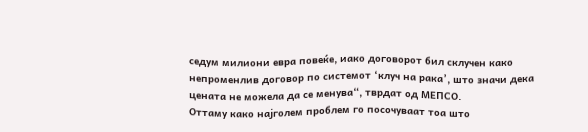седум милиони евра повеќе, иако договорот бил склучен како непроменлив договор по системот ‘клуч на рака’, што значи дека цената не можела да се менува“, тврдат од МЕПСО.
Оттаму како најголем проблем го посочуваат тоа што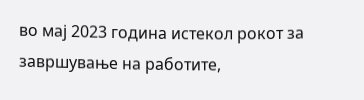во мај 2023 година истекол рокот за завршување на работите,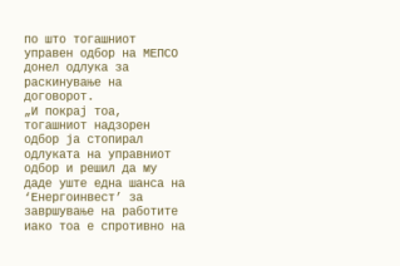по што тогашниот управен одбор на МЕПСО донел одлука за раскинување на договорот.
„И покрај тоа, тогашниот надзорен одбор ја стопирал одлуката на управниот одбор и решил да му даде уште една шанса на ‘Енергоинвест’ за завршување на работите иако тоа е спротивно на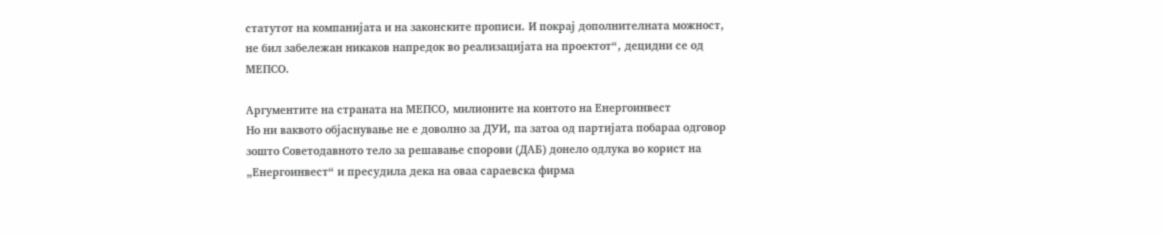статутот на компанијата и на законските прописи. И покрај дополнителната можност, не бил забележан никаков напредок во реализацијата на проектот“, децидни се од МЕПСО.

Аргументите на страната на МЕПСО, милионите на контото на Енергоинвест
Но ни ваквото објаснување не е доволно за ДУИ, па затоа од партијата побараа одговор зошто Советодавното тело за решавање спорови (ДАБ) донело одлука во корист на „Енергоинвест“ и пресудила дека на оваа сараевска фирма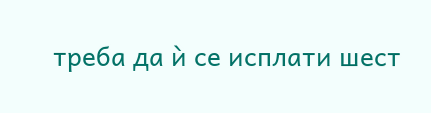треба да ѝ се исплати шест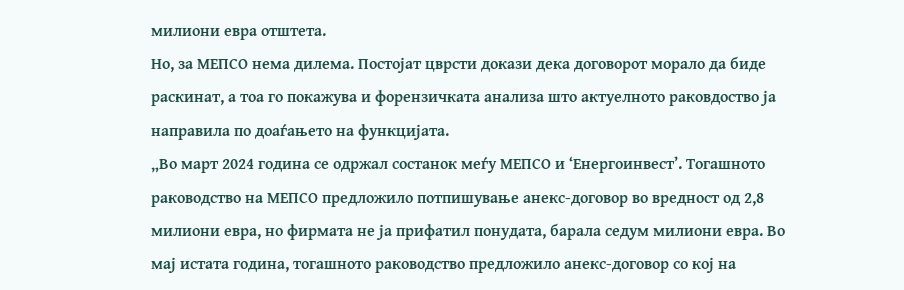милиони евра отштета.
Но, за МЕПСО нема дилема. Постојат цврсти докази дека договорот морало да биде раскинат, а тоа го покажува и форензичката анализа што актуелното раковдоство ја направила по доаѓањето на функцијата.
„Во март 2024 година се одржал состанок меѓу МЕПСО и ‘Енергоинвест’. Тогашното раководство на МЕПСО предложило потпишување анекс-договор во вредност од 2,8 милиони евра, но фирмата не ја прифатил понудата, барала седум милиони евра. Во мај истата година, тогашното раководство предложило анекс-договор со кој на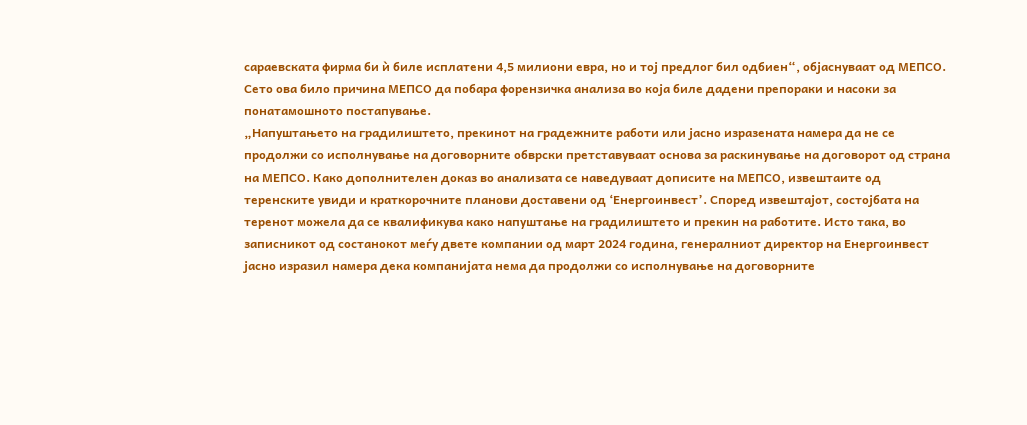сараевската фирма би ѝ биле исплатени 4,5 милиони евра, но и тој предлог бил одбиен“, објаснуваат од МЕПСО.
Сето ова било причина МЕПСО да побара форензичка анализа во која биле дадени препораки и насоки за понатамошното постапување.
„Напуштањето на градилиштето, прекинот на градежните работи или јасно изразената намера да не се продолжи со исполнување на договорните обврски претставуваат основа за раскинување на договорот од страна на МЕПСО. Како дополнителен доказ во анализата се наведуваат дописите на МЕПСО, извештаите од теренските увиди и краткорочните планови доставени од ‘Енергоинвест’. Според извештајот, состојбата на теренот можела да се квалификува како напуштање на градилиштето и прекин на работите. Исто така, во записникот од состанокот меѓу двете компании од март 2024 година, генералниот директор на Енергоинвест јасно изразил намера дека компанијата нема да продолжи со исполнување на договорните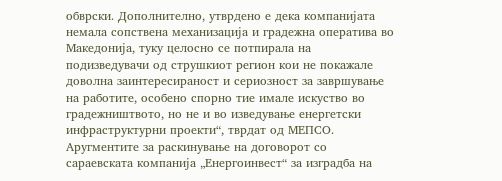обврски. Дополнително, утврдено е дека компанијата немала сопствена механизација и градежна оператива во Македонија, туку целосно се потпирала на подизведувачи од струшкиот регион кои не покажале доволна заинтересираност и сериозност за завршување на работите, особено спорно тие имале искуство во градежништвото, но не и во изведување енергетски инфраструктурни проекти“, тврдат од МЕПСО.
Аругментите за раскинување на договорот со сараевската компанија „Енергоинвест“ за изградба на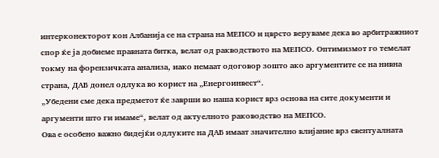интерконекторот кон Албанија се на страна на МЕПСО и цврсто веруваме дека во арбитражниот спор ќе ја добиеме правната битка, велат од ракводството на МЕПСО. Оптимизмот го темелат токму на форензичката анализа, иако немаат одоговор зошто ако аргументите се на нивна страна, ДАБ донел одлука во корист на „Енергоинвест“.
„Убедени сме дека предметот ќе заврши во наша корист врз основа на сите документи и аргументи што ги имаме“, велат од актуелното раководство на МЕПСО.
Ова е особено важно бидејќи одлуките на ДАБ имаат значително влијание врз евентуалната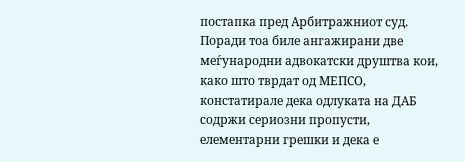постапка пред Арбитражниот суд. Поради тоа биле ангажирани две меѓународни адвокатски друштва кои, како што тврдат од МЕПСО, констатирале дека одлуката на ДАБ содржи сериозни пропусти, елементарни грешки и дека е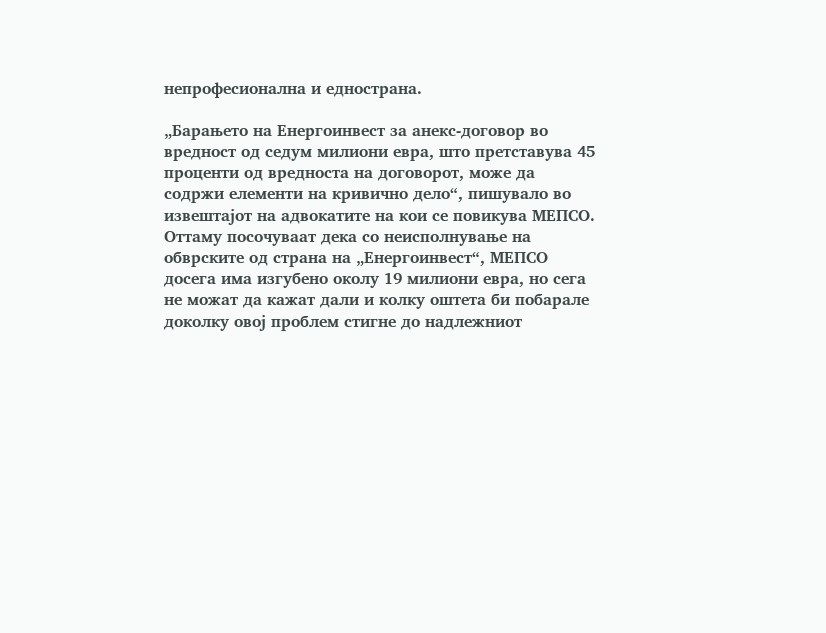непрофесионална и еднострана.

„Барањето на Енергоинвест за анекс-договор во вредност од седум милиони евра, што претставува 45 проценти од вредноста на договорот, може да содржи елементи на кривично дело“, пишувало во извештајот на адвокатите на кои се повикува МЕПСО.
Оттаму посочуваат дека со неисполнување на обврските од страна на „Енергоинвест“, МЕПСО досега има изгубено околу 19 милиони евра, но сега не можат да кажат дали и колку оштета би побарале доколку овој проблем стигне до надлежниот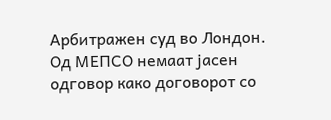Арбитражен суд во Лондон.
Од МЕПСО немаат јасен одговор како договорот со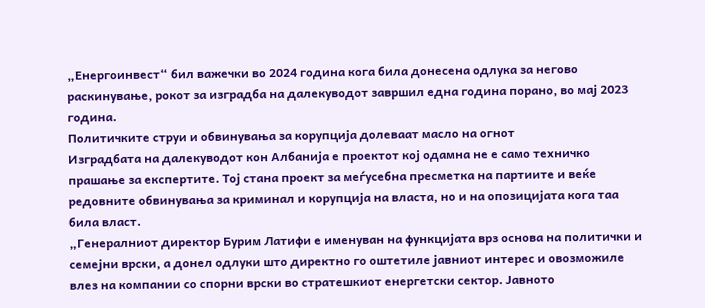„Енергоинвест“ бил важечки во 2024 година кога била донесена одлука за негово раскинување, рокот за изградба на далекуводот завршил една година порано, во мај 2023 година.
Политичките струи и обвинувања за корупција долеваат масло на огнот
Изградбата на далекуводот кон Албанија е проектот кој одамна не е само техничко прашање за експертите. Тој стана проект за меѓусебна пресметка на партиите и веќе редовните обвинувања за криминал и корупција на власта, но и на опозицијата кога таа била власт.
„Генералниот директор Бурим Латифи е именуван на функцијата врз основа на политички и семејни врски, а донел одлуки што директно го оштетиле јавниот интерес и овозможиле влез на компании со спорни врски во стратешкиот енергетски сектор. Јавното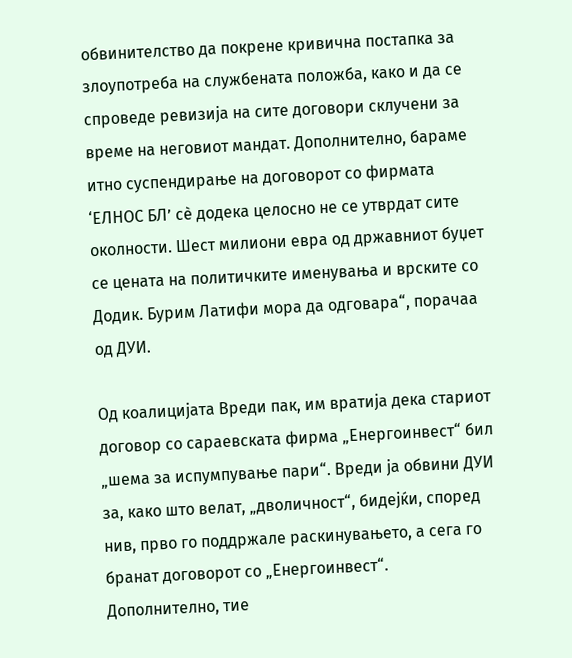обвинителство да покрене кривична постапка за злоупотреба на службената положба, како и да се спроведе ревизија на сите договори склучени за време на неговиот мандат. Дополнително, бараме итно суспендирање на договорот со фирмата ‘ЕЛНОС БЛ’ сè додека целосно не се утврдат сите околности. Шест милиони евра од државниот буџет се цената на политичките именувања и врските со Додик. Бурим Латифи мора да одговара“, порачаа од ДУИ.

Од коалицијата Вреди пак, им вратија дека стариот договор со сараевската фирма „Енергоинвест“ бил „шема за испумпување пари“. Вреди ја обвини ДУИ за, како што велат, „дволичност“, бидејќи, според нив, прво го поддржале раскинувањето, а сега го бранат договорот со „Енергоинвест“. Дополнително, тие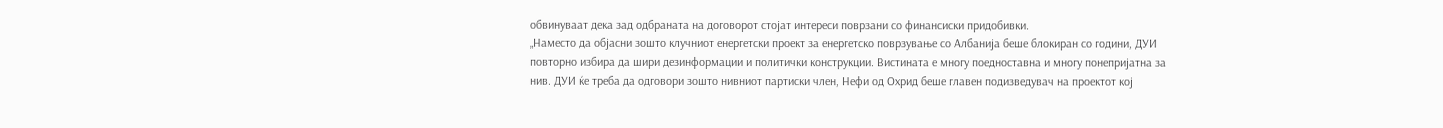обвинуваат дека зад одбраната на договорот стојат интереси поврзани со финансиски придобивки.
„Наместо да објасни зошто клучниот енергетски проект за енергетско поврзување со Албанија беше блокиран со години, ДУИ повторно избира да шири дезинформации и политички конструкции. Вистината е многу поедноставна и многу понепријатна за нив. ДУИ ќе треба да одговори зошто нивниот партиски член, Нефи од Охрид беше главен подизведувач на проектот кој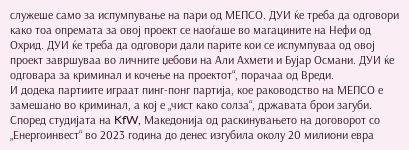служеше само за испумпување на пари од МЕПСО. ДУИ ќе треба да одговори како тоа опремата за овој проект се наоѓаше во магацините на Нефи од Охрид. ДУИ ќе треба да одговори дали парите кои се испумпуваа од овој проект завршуваа во личните џебови на Али Ахмети и Бујар Османи. ДУИ ќе одговара за криминал и кочење на проектот“, порачаа од Вреди.
И додека партиите играат пинг-понг партија, кое раководство на МЕПСО е замешано во криминал, а кој е „чист како солза“, државата брои загуби. Според студијата на KfW, Македонија од раскинувањето на договорот со „Енергоинвест“ во 2023 година до денес изгубила околу 20 милиони евра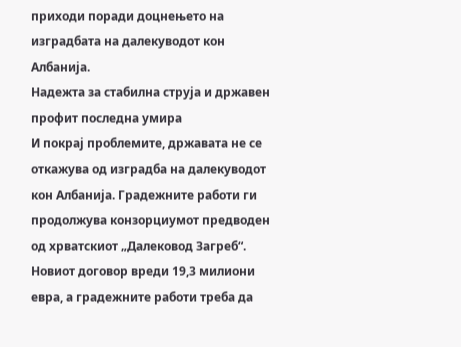приходи поради доцнењето на изградбата на далекуводот кон Албанија.
Надежта за стабилна струја и државен профит последна умира
И покрај проблемите, државата не се откажува од изградба на далекуводот кон Албанија. Градежните работи ги продолжува конзорциумот предводен од хрватскиот „Далековод Загреб“. Новиот договор вреди 19,3 милиони евра, а градежните работи треба да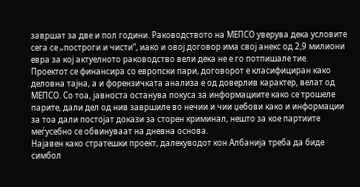завршат за две и пол години. Раководството на МЕПСО уверува дека условите сега се „построги и чисти“, иако и овој договор има свој анекс од 2,9 милиони евра за кој актуелното раководство вели дека не е го потпишале тие.
Проектот се финансира со европски пари, договорот е класифициран како деловна тајна, а и форензичката анализа е од доверлив карактер, велат од МЕПСО. Со тоа, јавноста останува покуса за информациите како се трошеле парите, дали дел од нив завршиле во нечии и чии џебови како и информации за тоа дали постојат докази за сторен криминал, нешто за кое партиите меѓусебно се обвинуваат на дневна основа.
Најавен како стратешки проект, далекуводот кон Албанија треба да биде симбол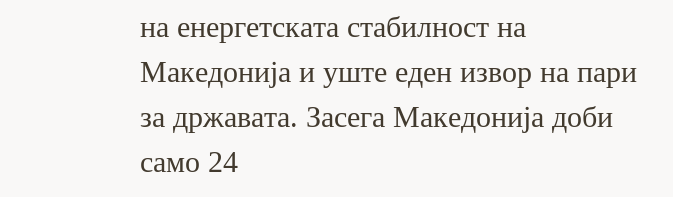на енергетската стабилност на Македонија и уште еден извор на пари за државата. Засега Македонија доби само 24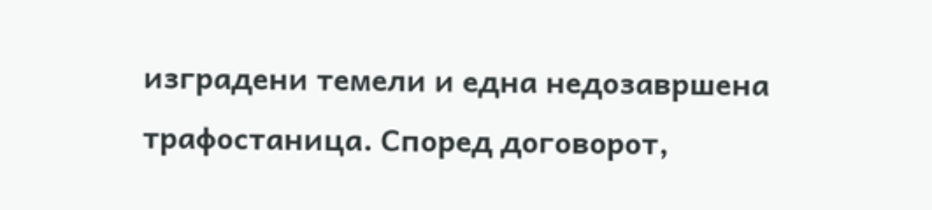изградени темели и една недозавршена трафостаница. Според договорот,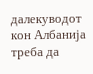далекуводот кон Албанија треба да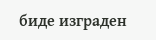биде изграден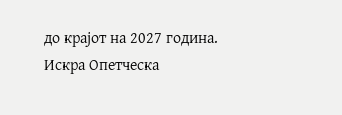до крајот на 2027 година.
Искра Опетческа